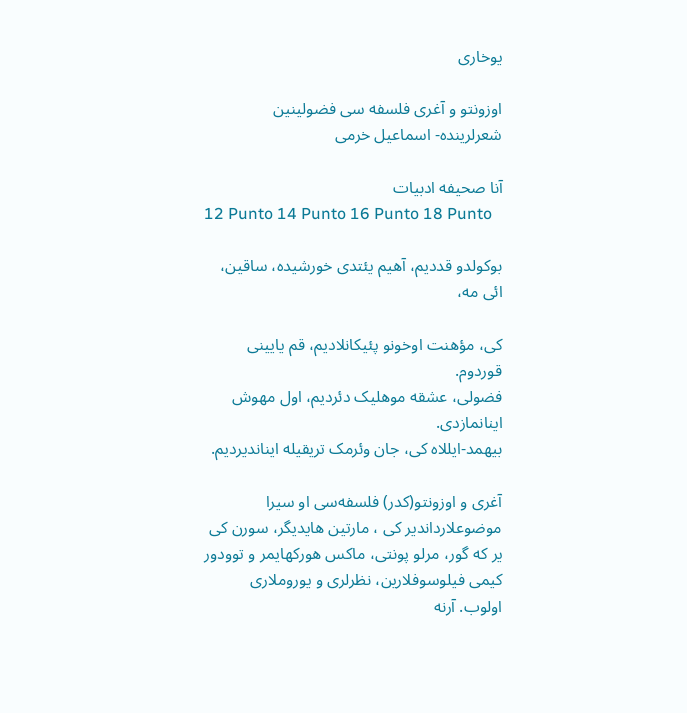یوخاری

اوزونتو و آغری فلسفه سی فضولینین شعرلرینده- اسماعیل خرمی

آنا صحیفه ادبیات
12 Punto 14 Punto 16 Punto 18 Punto

بوکولدو قددیم، آهیم یئتدی خورشیده، ساقین، ائی مه،

کی، مؤهنت اوخونو پئیکانلادیم، قم یایینی قوردوم.
فضولی، عشقه موهلیک دئردیم، اول مهوش اینانمازدی.
بیهمد-ایللاه کی، جان وئرمک تریقیله ایناندیردیم.

آغری و اوزونتو(کدر) فلسفه‌سی او سیرا موضوعلارداندیر کی ، مارتین هایدیگر، سورن کی یر که گور، مرلو پونتی، ماکس هورکهایمر و توودور کیمی فیلوسوفلارین، نظرلری و یوروملاری اولوب. آرنه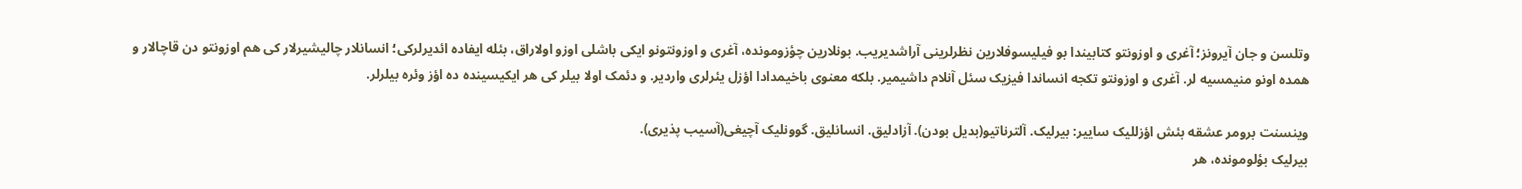وتلسن و جان آیرونز؛ آغری و اوزونتو کتابیندا بو فیلیسوفلارین نظرلرینی آراشدیریب. بونلارین چؤزومونده، آغری و اوزونتونو ایکی باشلی اوزو اولاراق، بئله ایفاده ائدیرلرکی؛ انسانلار چالیشیرلار کی هم اوزونتو دن قاچالار و همده اونو منیمسیه لر. آغری و اوزونتو تکجه انساندا فیزیک سئل آنلام داشیمیر. بلکه معنوی باخیمدادا اؤزل یئرلری واردیر. و دئمک اولا بیلر کی هر ایکیسینده ده اؤز وئره بیلرلر.

وینسنت برومر عشقه بئش اؤزللیک ساییر: بیرلیک. آلترناتیو(بدیل بودن). آزادلیق. انسانلیق. گوونلیک آچیغی(آسیب پذیری).
بیرلیک بؤلومونده، هر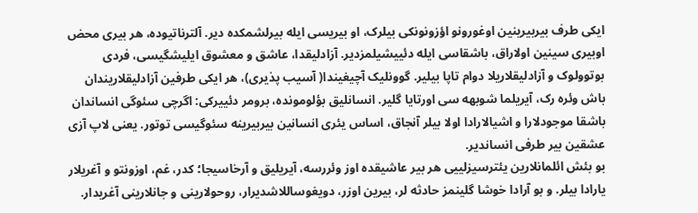ایکی طرف بیربیرینین اوغورونو اؤزونونکی بیلرک، او بیریسی ایله بیرلشمکده دیر. آلترناتیوده، هر بیری محض اوبیری سینین اولاراق، باشقاسی ایله دئییشیلمزدیر. آزادلیقدا، عاشق و معشوق ایلیشگیسی، فردی بوتوولوک و آزادلیقلاریلا دوام تاپا بیلیر. گوونلیک آچیغیندا( آسیب پذیری)، هر ایکی طرفین آزادلیقلاریندان باش وئره رک، آیریلما شوبهه سی اورتایا گلیر. انسانلیق بؤلومونده، برومر دئییرکی: اگرچی سئوگی انساندان باشقا موجودلارا و اشیالارادا اولا بیلر آنجاق، اساس یئری انسانین بیربیرینه سئوگیسی توتور. یعنی لاپ آزی عشقین بیر طرفی انساندیر.
بو بئش ائلمانلارین یئترسیزلییی هر بیر عاشیقده اوز وئررسه، آیریلیق و آرخاسیجا؛ کدر، غم، اوزونتو و آغریلار یارادا بیلر. و بو آرادا خوشا گلینمز حادثه لر، بیرین اوزر، دویغوساللاشدیرار، روحولارینی و جانلارینی آغریدار.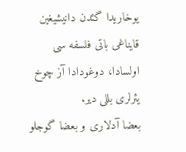یوخاریدا گئدن دانیشیغین قایناغی باتی فلسفه سی اولسادا، دوغودادا آز چوخ یئرلری بللی دیر.
بعضا آدلاری و بعضا گوجلو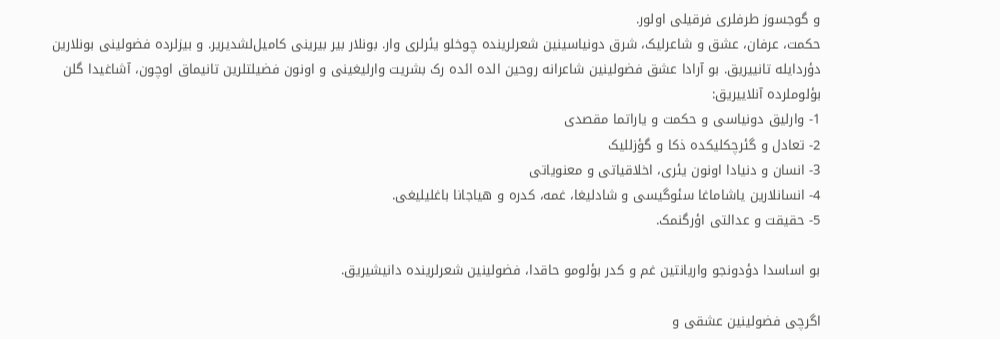و گوجسوز طرفلری فرقیلی اولور.
حکمت، عرفان، عشق و شاعرلیک، شرق دونیاسینین شعرلرینده چوخلو یئرلری وار. بونلار بیر بیرینی کامیل‌لشدیریر. و بیزلرده فضولینی بونلارین دؤردایله تانییریق. بو آرادا عشق فضولینین شاعرانه روحین الده ائده رک بشریت وارلیغینی و اونون فضیلتلرین تانیماق اوچون، آشاغیدا گلن بؤلوملرده آنلاییریق:
1- وارلیق دونیاسی و حکمت و یاراتما مقصدی
2- تعادل و گئرچکلیکده ذکا و گؤزللیک
3- انسان و دنیادا اونون یئری، اخلاقیاتی و معنویاتی
4- انسانلارین یاشاماغا سئوگیسی و شادلیغا، غمه، کدره و هیاجانا باغلیلیغی.
5- حقیقت و عدالتی اؤرگنمک.

بو اساسدا دؤدونجو واریانتین غم و کدر بؤلومو حاقدا، فضولینین شعرلرینده دانیشیریق.

اگرچی فضولینین عشقی و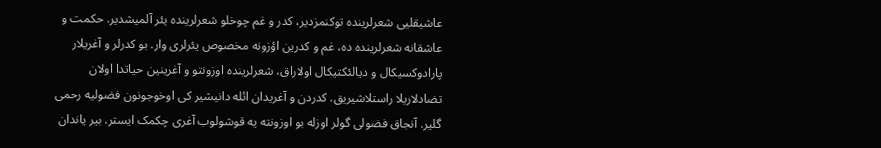عاشیقلیی شعرلرینده توکنمزدیر، کدر و غم چوخلو شعرلرینده یئر آلمیشدیر. حکمت و عاشقانه شعرلرینده ده، غم و کدرین اؤزونه مخصوص یئرلری وار. بو کدرلر و آغریلار پارادوکسیکال و دیالئکتیکال اولاراق، شعرلرینده اوزونتو و آغرینین حیاتدا اولان تضادلاریلا راستلاشیریق. کدردن و آغریدان ائله دانیشیر کی اوخوجونون فضولیه رحمی گلیر. آنجاق فضولی گولر اوزله بو اوزونته یه قوشولوب آغری چکمک ایستر. بیر یاندان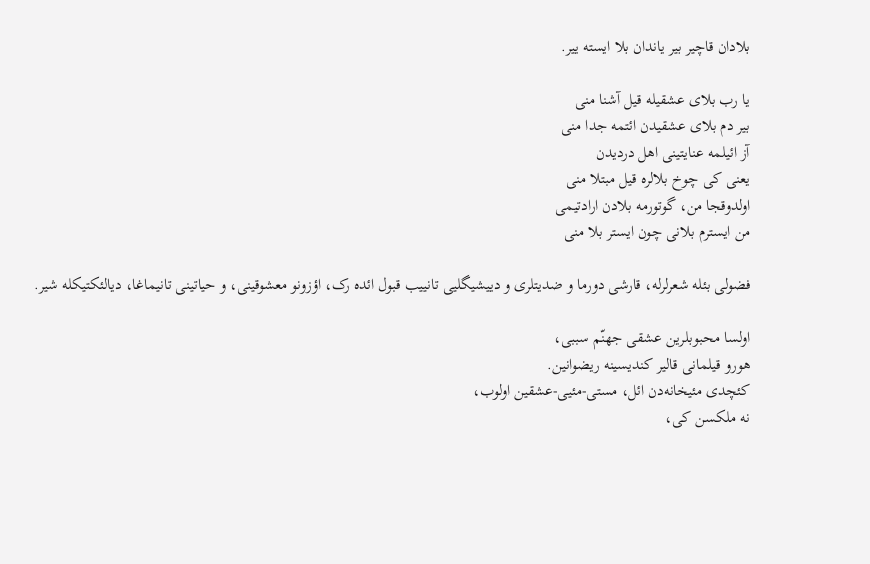بلادان قاچیر بیر یاندان بلا ایسته ییر.

یا رب بلای عشقیله قیل آشنا منی
بیر دم بلای عشقیدن ائتمه جدا منی
آز ائیلمه عنایتینی اهل دردیدن
یعنی کی چوخ بلالره قیل مبتلا منی
اولدوقجا من، گوتورمه بلادن ارادتیمی
من ایسترم بلانی چون ایستر بلا منی

فضولی بئله شعرلرله، قارشی دورما و ضدیتلری و دییشیگلیی تانییب قبول ائده رک، اؤزونو معشوقینی، و حیاتینی تانیماغا، دیالئکتیکله شیر.

اولسا محبوبلرین عشقی جهنّم سببی،
هورو قیلمانی قالیر کندیسینه ریضوانین.
کئچدی مئیخانه‌دن ائل، مستی-مئیی-عشقین اولوب،
نه ملکسن کی،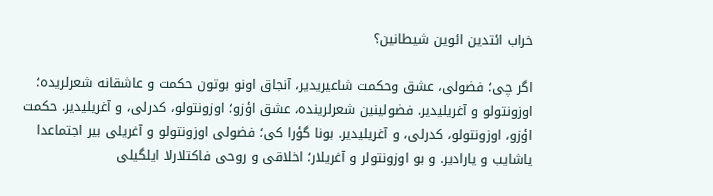خراب ائتدین ائوین شیطانین؟

اگر چی؛ فضولی، عشق وحکمت شاعیریدیر، آنجاق اونو بوتون حکمت و عاشقانه شعرلریده؛ اوزونتولو و آغریلیدیر. فضولینین شعرلرینده، عشق اؤزو؛ اوزونتولو، کدرلی، و آغریلیدیر. حکمت اؤزو، اوزونتولو، کدرلی، و آغریلیدیر. بونا گؤرا کی؛ فضولی اوزونتولو و آغریلی بیر اجتماعدا یاشایب و یارادیر. و بو اوزونتولر و آغریلار؛ اخلاقی و روحی فاکتلارلا ایلگیلی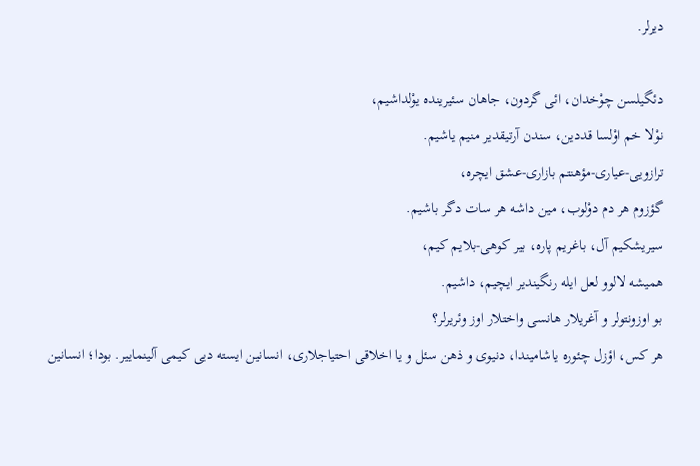دیرلر.

دئگیلسن چوْخدان، ائی گردون، جاهان سئیرینده یوْلداشیم،
نوْلا خم اوْلسا قددین، سندن آرتیقدیر منیم یاشیم.
ترازویی-عیاری-مؤهنتم بازاری-عشق ایچره،
گؤزوم هر دم دوْلوب، مین داشه هر سات دگر باشیم.
سیریشکیم آل، باغریم پاره، بیر کوهی-بلایم کیم،
همیشه لالوو لعل ایله رنگیندیر ایچیم، داشیم.
بو اوزونتولر و آغریلار هانسی واختلار اوز وئریرلر؟
هر کس، اؤزل چئوره یاشامیندا، دنیوی و ذهن سئل و یا اخلاقی احتیاجلاری، انسانین ایسته دیی کیمی آلینماییر. بودا؛ انسانین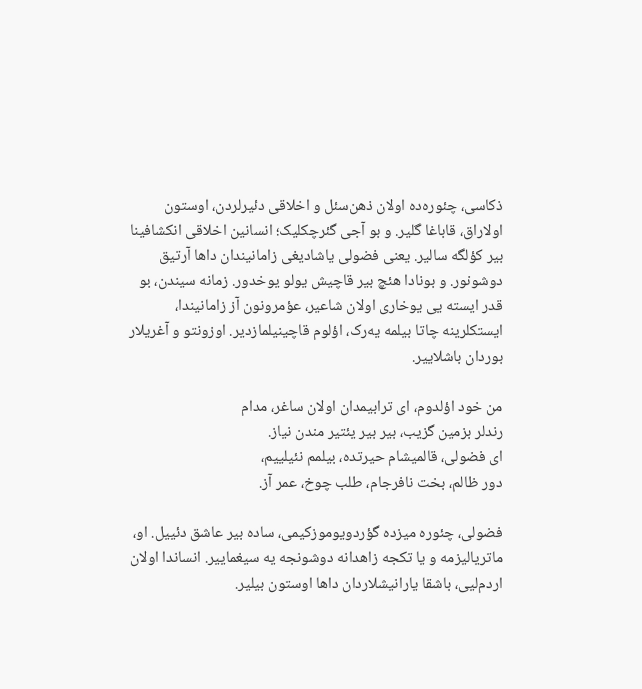ذکاسی، چئوره‌ده اولان ذهن‌سئل و اخلاقی دئیرلردن، اوستون اولاراق، قاباغا گلیر. و بو آجی گئرچکلیک؛ انسانین اخلاقی انکشافینا بیر کؤلگه سالیر. یعنی فضولی یاشادیغی زامانیندان داها آرتیق دوشونور. و بونادا هئچ بیر قاچیش یولو یوخدور. زمانه سیندن، بو قدر ایسته یی یوخاری اولان شاعیر، عؤمرونون آز زامانیندا، ایستکلرینه چاتا بیلمه یه‌رک، اؤلوم قاچینیلمازدیر. اوزونتو و آغریلار بوردان باشلاییر.

من خود اؤلدوم، ای ترابیمدان اولان ساغر، مدام
رندلر بزمین گزیب، بیر بیر یئتیر مندن نیاز.
ای فضولی، قالمیشام حیرتده، بیلمم نئیلییم،
دور ظالم، بخت نافرجام، طلب چوخ، عمر آز.

فضولی، چئوره میزده گؤردویوموزکیمی، ساده بیر عاشق دئییل. او، ماتریالیزمه و یا تکجه زاهدانه دوشونجه یه سیغماییر. انساندا اولان اردم‌لیی، باشقا یارانیشلاردان داها اوستون بیلیر.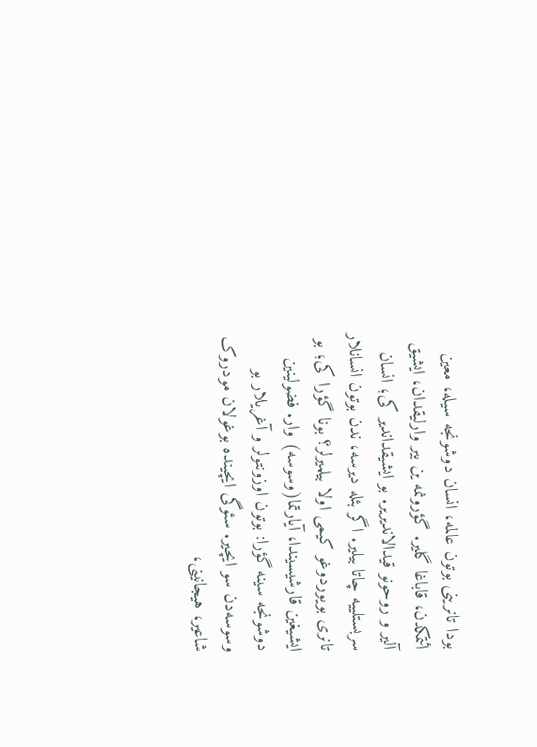بودا تانرینی بوتون عالمه، انسان دوشونجه سیله، معین ائتمکدن، قاباغا گلیر. گؤرونمه ین بیر وارلیقدان، ایشیق آلیر و روحونو قیدالاندیریر. بو ایشیقداندیر کی؛ انسان سربستلییه چاتا بیلیر. اگر بئله دیرسه، ندن بوتون انسانلار تانری بویوردوغو کیمی اولا بیلمیرلر؟ بونا گؤرا کی؛ بو ایشیغین قارشیسیندا، آیارتما(وسوسه) وار. فضولینین دوشونجه سینه گؤرا: بوتون اوزونتولر و آغریلار بو وسوسه‌دن سو ایچیر. سئوگی ایچینده بوغولان مودروک شاعیر، هیجانینی،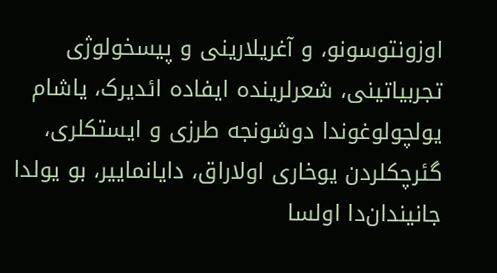اوزونتوسونو، و آغریلارینی و پیسخولوژی تجربیاتینی، شعرلرینده ایفاده ائدیرک، یاشام یولچولوغوندا دوشونجه طرزی و ایستکلری، گئرچکلردن یوخاری اولاراق، دایانماییر، بو یولدا جانیندان‌دا اولسا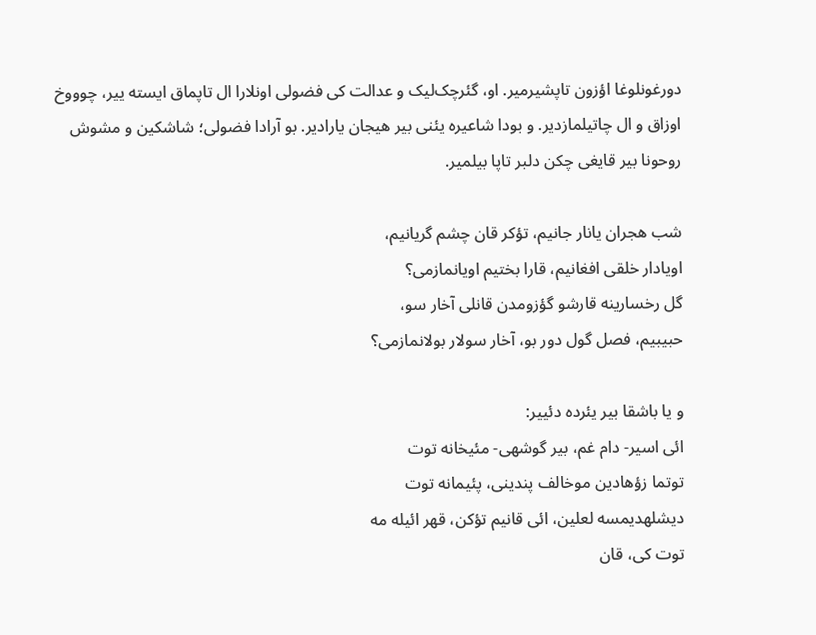دورغونلوغا اؤزون تاپشیرمیر. او، گئرچک‌لیک و عدالت کی فضولی اونلارا ال تاپماق ایسته ییر، چوووخ اوزاق و ال چاتیلمازدیر. و بودا شاعیره یئنی بیر هیجان یارادیر. بو آرادا فضولی؛ شاشکین و مشوش روحونا بیر قایغی چکن دلبر تاپا بیلمیر.

شب هجران یانار جانیم، تؤکر قان چشم گریانیم،
اویادار خلقی افغانیم، قارا بختیم اویانمازمی؟
گل رخسارینه قارشو گؤزومدن قانلی آخار سو،
حبیبیم، فصل گول دور بو، آخار سولار بولانمازمی؟

و یا باشقا بیر یئرده دئییر:
ائی اسیر- دام غم، بیر گوشهی- مئیخانه توت
توتما زؤهادین موخالف پندینی، پئیمانه توت
دیشلهدیمسه لعلین، ائی قانیم تؤکن، قهر ائیله مه
توت کی، قان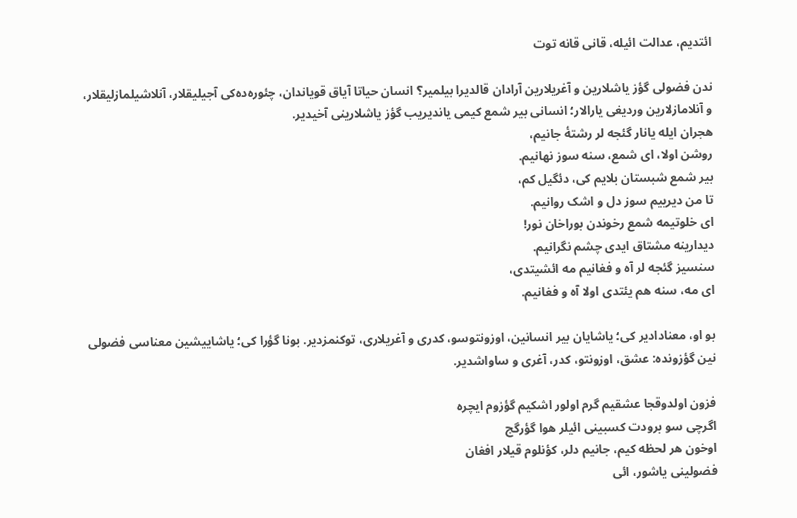ائتدیم، عدالت ائیله، قانی قانه توت

ندن فضولی گؤز یاشلارین و آغریلارین آرادان قالدیرا بیلمیر؟ انسان حیاتا آیاق قویاندان، چئوره‌ده‌کی آجیلیقلار، آنلاشیلمازلیقلار، و آنلامازلارین وردیغی یارالار؛ انسانی بیر شمع کیمی یاندیریب گؤز یاشلارینی آخیدیر.
هجران ایله یانار گئجه لر رشتۀ جانیم،
روشن اولا، ای شمع، سنه سوز نهانیم.
بیر شمع شبستان بلایم کی، دئگیل کم،
تا من دیرییم سوز دل و اشک روانیم.
ای خلوتیمه شمع رخوندن بوراخان نور!
دیدارینه مشتاق ایدی چشم نگرانیم.
سنسیز گئجه لر آه و فغانیم مه ائشیتدی،
ای مه، سنه هم یئتدی اولا آه و فغانیم.

بو او، معنادادیر کی؛ یاشایان بیر انسانین، اوزونتوسو، کدری و آغریلاری، توکنمزدیر. بونا گؤرا کی؛ یاشاییشین معناسی فضولی نین گؤزونده: عشق، اوزونتو، کدر، آغری و ساواشدیر.

فزون اولدوقجا عشقیم گرم اولور اشکیم گؤزوم ایچره
اگرچی سو برودت کسبینی ائیلر هوا گؤرگج
اوخون هر لحظه کیم، جانیم دلر، کؤنلوم قیلار افغان
فضولینی یاشور، ائی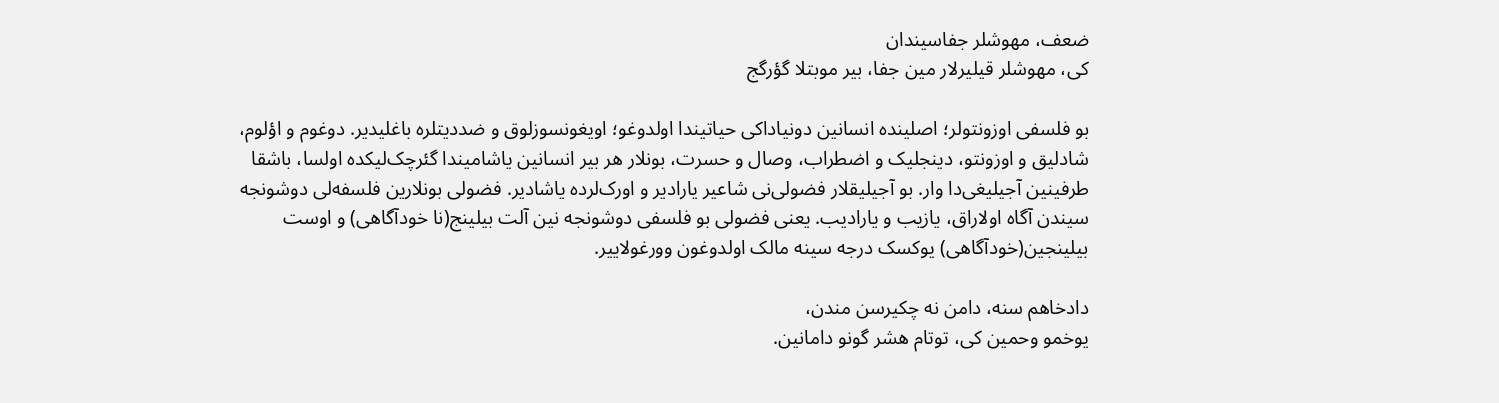ضعف، مهوشلر جفاسیندان
کی، مهوشلر قیلیرلار مین جفا، بیر موبتلا گؤرگج

بو فلسفی اوزونتولر؛ اصلینده انسانین دونیاداکی حیاتیندا اولدوغو؛ اویغونسوزلوق و ضددیتلره باغلیدیر. دوغوم و اؤلوم، شادلیق و اوزونتو، دینجلیک و اضطراب، وصال و حسرت، بونلار هر بیر انسانین یاشامیندا گئرچک‌لیکده اولسا، باشقا طرفینین آجیلیغی‌دا وار. بو آجیلیقلار فضولی‌نی شاعیر یارادیر و اورک‌لرده یاشادیر. فضولی بونلارین فلسفه‌لی دوشونجه سیندن آگاه اولاراق، یازیب و یارادیب. یعنی فضولی‌ بو فلسفی دوشونجه نین آلت بیلینج(نا خودآگاهی) و اوست بیلینجین(خودآگاهی) یوکسک درجه سینه مالک اولدوغون وورغولاییر.

دادخاهم سنه، دامن نه چکیرسن مندن،
یوخمو وحمین کی، توتام هشر گونو دامانین.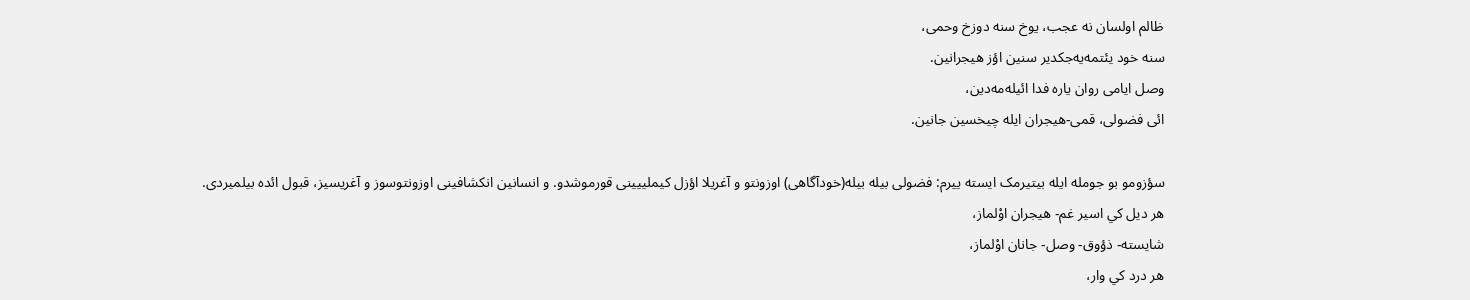ظالم اولسان نه عجب، یوخ سنه دوزخ وحمی،
سنه خود یئتمه‌یه‌جکدیر سنین اؤز هیجرانین.
وصل ایامی روان یاره فدا ائیله‌مه‌دین،
ائی فضولی، قمی-هیجران ایله چیخسین جانین.

سؤزومو بو جومله ایله بیتیرمک ایسته ییرم: فضولی بیله بیله(خودآگاهی) اوزونتو و آغریلا اؤزل کیملییینی قورموشدو. و انسانین انکشافینی اوزونتوسوز و آغریسیز، قبول ائده بیلمیردی.
هر ديل کي اسير غم- هيجران اوْلماز،
شايسته- ذؤوق- وصل- جانان اوْلماز،
هر درد کي وار،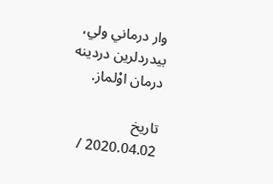وار درماني ولي،
بيدردلرين دردينه درمان اوْلماز.

تاریخ
2020.04.02 /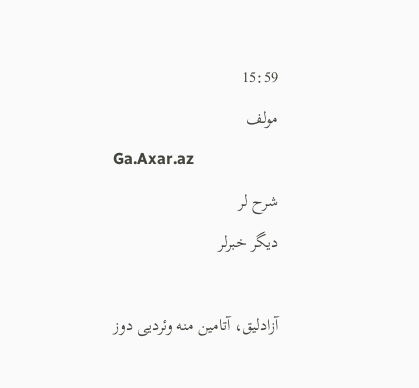15:59
مولف
Ga.Axar.az
شرح لر
دیگر خبرلر

آزادلیق، آتامین منه وئردیی دوز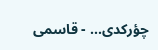چؤرکدی... - قاسمی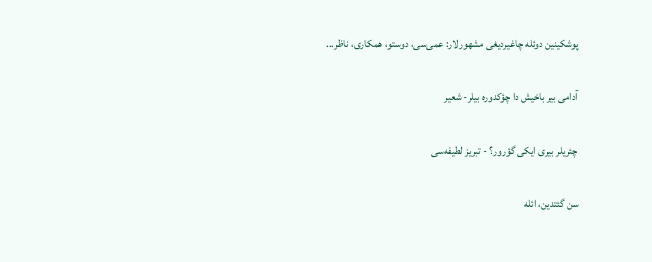پوشکینین دوئله چاغیردیغی مشهورلار: عمی‌سی، دوستو، همکاری، ناظر...

آدامی بیر باخیش دا چؤکدوره بیلر- شعیر

چئریلر بیری ایکی گؤرور؟ - تبریز لطیفه‌سی

سن گئتدین، ائله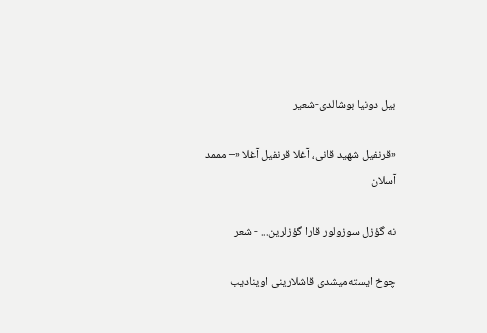بیل دونیا بوشالدی-شعیر

«قرنفیل شهید قانی، آغلا قرنفیل آغلا «– مممد آسلان

نه گؤزل سوزولور قارا گؤزلرین... - شعر

چوخ ایسته‌میشدی قاشلارینی اوینادیب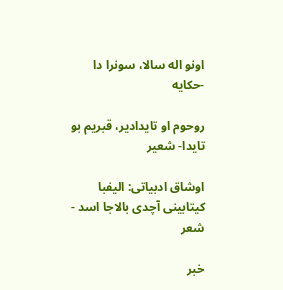اونو اله سالا، سونرا دا -حکایه

روحوم او تایدادیر، قبریم بو تایدا- شعیر

اوشاق ادبیاتی: الیفبا کیتابینی آچدی بالاجا اسد - شعر

خبر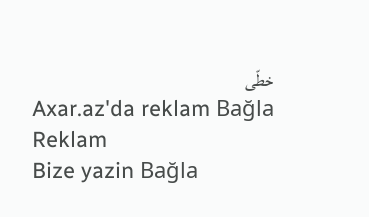خطّی
Axar.az'da reklam Bağla
Reklam
Bize yazin Bağla